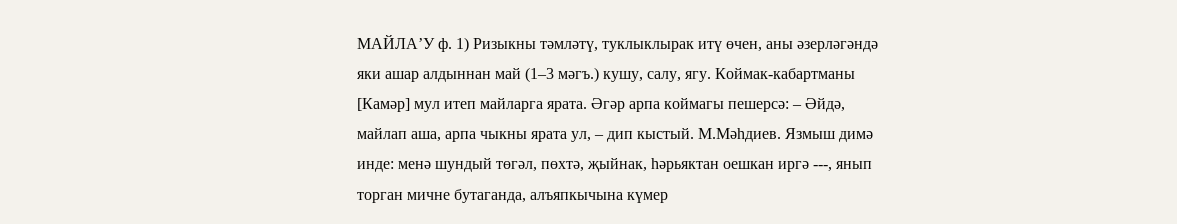МАЙЛА’У ф. 1) Ризыкны тәмләтү, туклыклырак итү өчен, аны әзерләгәндә яки ашар алдыннан май (1–3 мәгъ.) кушу, салу, ягу. Коймак-кабартманы [Камәр] мул итеп майларга ярата. Әгәр арпа коймагы пешерсә: – Әйдә, майлап аша, арпа чыкны ярата ул, – дип кыстый. М.Мәһдиев. Язмыш димә инде: менә шундый төгәл, пөхтә, җыйнак, һәрьяктан оешкан иргә ---, янып торган мичне бутаганда, алъяпкычына күмер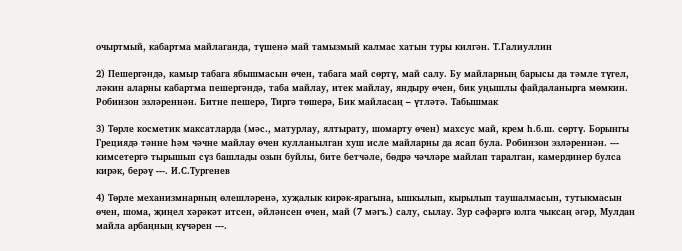очыртмый, кабартма майлаганда, түшенә май тамызмый калмас хатын туры килгән. Т.Галиуллин

2) Пешергәндә, камыр табага ябышмасын өчен, табага май сөртү, май салу. Бу майларның барысы да тәмле түгел, ләкин аларны кабартма пешергәндә, таба майлау, итек майлау, яндыру өчен, бик уңышлы файдаланырга мөмкин. Робинзон эзләреннән. Битне пешерә, Тиргә төшерә, Бик майласаң – үтләтә. Табышмак

3) Төрле косметик максатларда (мәс., матурлау, ялтырату, шомарту өчен) махсус май, крем һ.б.ш. сөртү. Борынгы Грециядә тәнне һәм чәчне майлау өчен кулланылган хуш исле майларны да ясап була. Робинзон эзләреннән. --- кимсетергә тырышып сүз башлады озын буйлы, бите бетчәле, бөдрә чәчләре майлап таралган, камердинер булса кирәк, берәү ---. И.С.Тургенев

4) Төрле механизмнарның өлешләренә, хуҗалык кирәк-ярагына, ышкылып, кырылып таушалмасын, тутыкмасын өчен, шома, җиңел хәрәкәт итсен, әйләнсен өчен, май (7 мәгъ.) салу, сылау. Зур сәфәргә юлга чыксаң әгәр, Мулдан майла арбаңның күчәрен ---.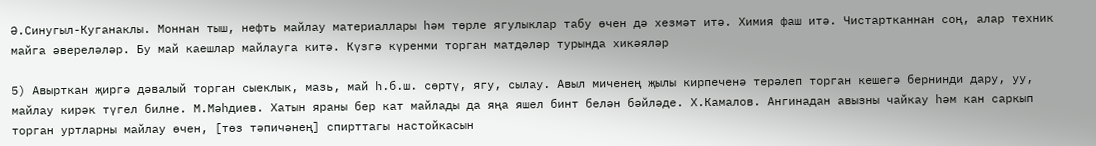Ә.Синугыл-Куганаклы. Моннан тыш, нефть майлау материаллары һәм төрле ягулыклар табу өчен дә хезмәт итә. Химия фаш итә. Чистартканнан соң, алар техник майга әвереләләр. Бу май каешлар майлауга китә. Күзгә күренми торган матдәләр турында хикәяләр

5) Авырткан җиргә дәвалый торган сыеклык, мазь, май һ.б.ш. сөртү, ягу, сылау. Авыл миченең җылы кирпеченә терәлеп торган кешегә бернинди дару, уу, майлау кирәк түгел билне. М.Мәһдиев. Хатын яраны бер кат майлады да яңа яшел бинт белән бәйләде. Х.Камалов. Ангинадан авызны чайкау һәм кан саркып торган уртларны майлау өчен, [төз тәпичәнең] спирттагы настойкасын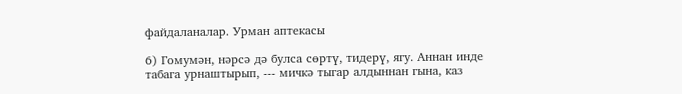файдаланалар. Урман аптекасы

6) Гомумән, нәрсә дә булса сөртү, тидерү, ягу. Аннан инде табага урнаштырып, --- мичкә тыгар алдыннан гына, каз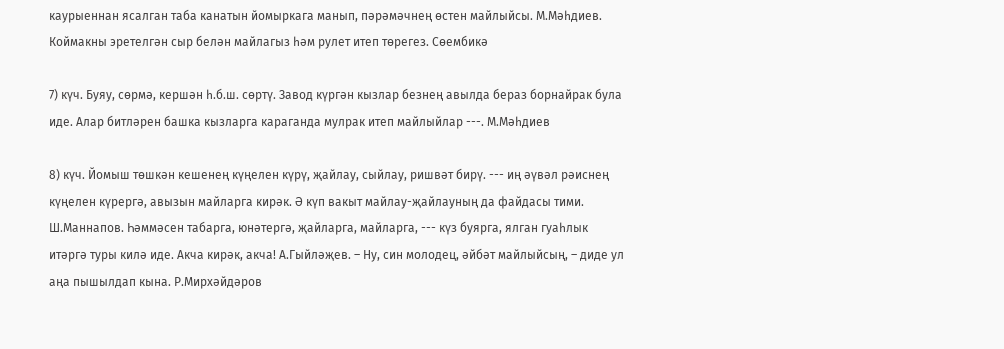каурыеннан ясалган таба канатын йомыркага манып, пәрәмәчнең өстен майлыйсы. М.Мәһдиев. Коймакны эретелгән сыр белән майлагыз һәм рулет итеп төрегез. Сөембикә

7) күч. Буяу, сөрмә, кершән һ.б.ш. сөртү. Завод күргән кызлар безнең авылда бераз борнайрак була иде. Алар битләрен башка кызларга караганда мулрак итеп майлыйлар ---. М.Мәһдиев

8) күч. Йомыш төшкән кешенең күңелен күрү, җайлау, сыйлау, ришвәт бирү. --- иң әүвәл рәиснең күңелен күрергә, авызын майларга кирәк. Ә күп вакыт майлау-җайлауның да файдасы тими. Ш.Маннапов. Һәммәсен табарга, юнәтергә, җайларга, майларга, --- күз буярга, ялган гуаһлык итәргә туры килә иде. Акча кирәк, акча! А.Гыйләҗев. – Ну, син молодец, әйбәт майлыйсың, – диде ул аңа пышылдап кына. Р.Мирхәйдәров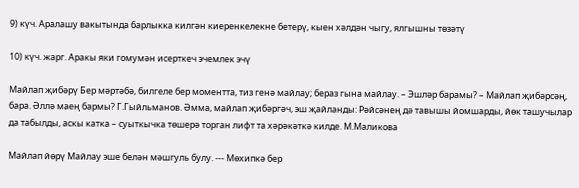9) күч. Аралашу вакытында барлыкка килгән киеренкелекне бетерү, кыен хәлдән чыгу, ялгышны төзәтү

10) күч. жарг. Аракы яки гомумән исерткеч эчемлек эчү

Майлап җибәрү Бер мәртәбә, билгеле бер моментта, тиз генә майлау; бераз гына майлау. – Эшләр барамы? – Майлап җибәрсәң, бара. Әллә маең бармы? Г.Гыйльманов. Әмма, майлап җибәргәч, эш җайланды: Рәйсәнең дә тавышы йомшарды, йөк ташучылар да табылды, аскы катка – суыткычка төшерә торган лифт та хәрәкәткә килде. М.Маликова

Майлап йөрү Майлау эше белән мәшгуль булу. --- Мөхипкә бер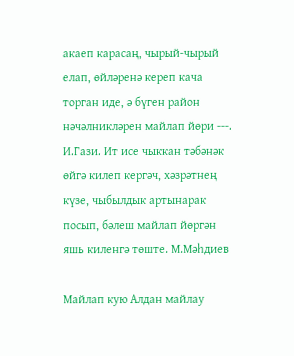акаеп карасаң, чырый-чырый елап, өйләренә кереп кача торган иде, ә бүген район нәчәлникләрен майлап йөри ---. И.Гази. Ит исе чыккан тәбәнәк өйгә килеп кергәч, хәзрәтнең күзе, чыбылдык артынарак посып, бәлеш майлап йөргән яшь киленгә төште. М.Мәһдиев

Майлап кую Алдан майлау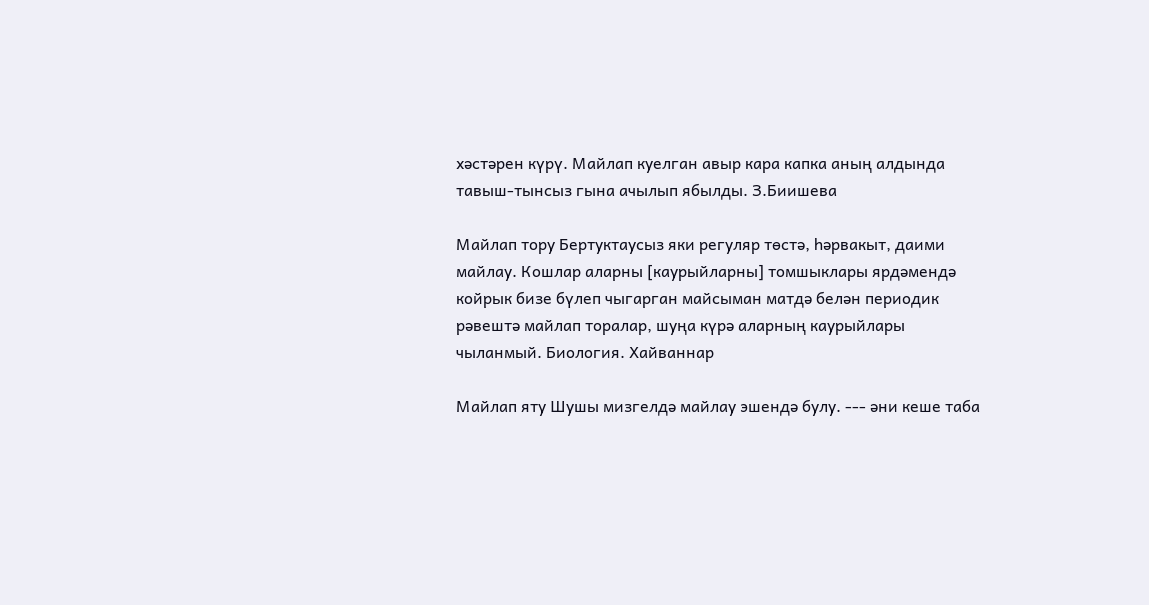хәстәрен күрү. Майлап куелган авыр кара капка аның алдында тавыш-тынсыз гына ачылып ябылды. З.Биишева

Майлап тору Бертуктаусыз яки регуляр төстә, һәрвакыт, даими майлау. Кошлар аларны [каурыйларны] томшыклары ярдәмендә койрык бизе бүлеп чыгарган майсыман матдә белән периодик рәвештә майлап торалар, шуңа күрә аларның каурыйлары чыланмый. Биология. Хайваннар

Майлап яту Шушы мизгелдә майлау эшендә булу. --- әни кеше таба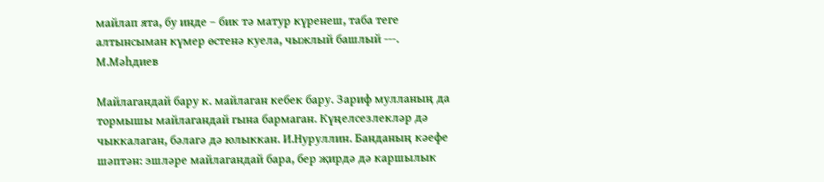майлап ята, бу инде – бик тә матур күренеш, таба теге алтынсыман күмер өстенә куела, чыжлый башлый ---. М.Мәһдиев

Майлагандай бару к. майлаган кебек бару. Зариф мулланың да тормышы майлагандай гына бармаган. Күңелсезлекләр дә чыккалаган, бәлагә дә юлыккан. И.Нуруллин. Банданың кәефе шәптән: эшләре майлагандай бара, бер җирдә дә каршылык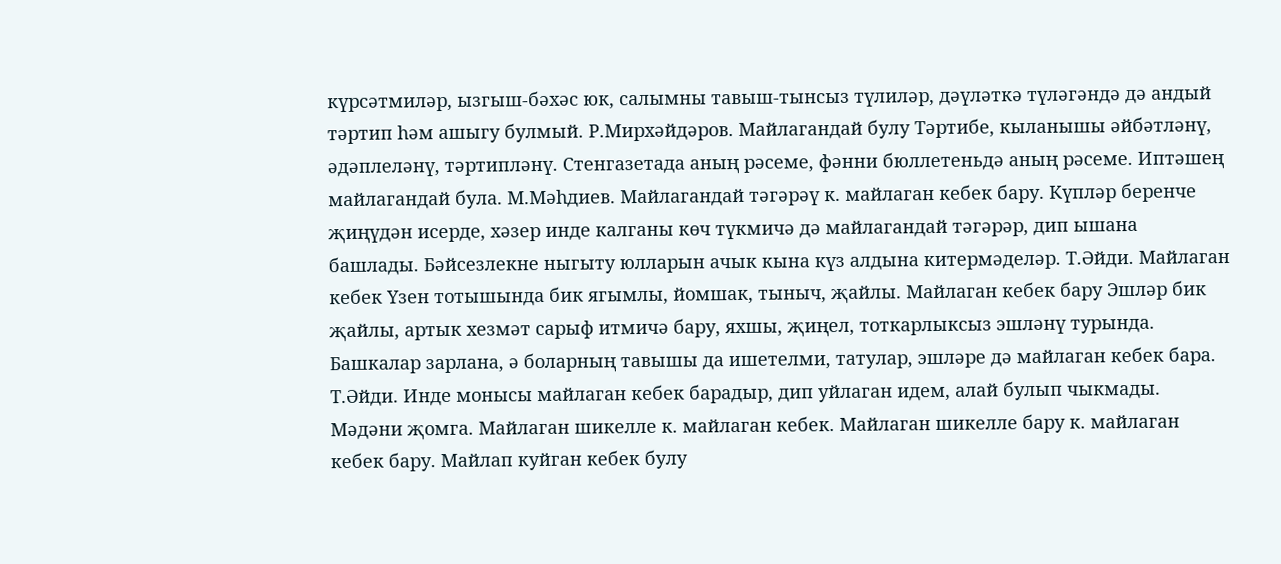күрсәтмиләр, ызгыш-бәхәс юк, салымны тавыш-тынсыз түлиләр, дәүләткә түләгәндә дә андый тәртип һәм ашыгу булмый. Р.Мирхәйдәров. Майлагандай булу Тәртибе, кыланышы әйбәтләнү, әдәплеләнү, тәртипләнү. Стенгазетада аның рәсеме, фәнни бюллетеньдә аның рәсеме. Иптәшең майлагандай була. М.Мәһдиев. Майлагандай тәгәрәү к. майлаган кебек бару. Күпләр беренче җиңүдән исерде, хәзер инде калганы көч түкмичә дә майлагандай тәгәрәр, дип ышана башлады. Бәйсезлекне ныгыту юлларын ачык кына күз алдына китермәделәр. Т.Әйди. Майлаган кебек Үзен тотышында бик ягымлы, йомшак, тыныч, җайлы. Майлаган кебек бару Эшләр бик җайлы, артык хезмәт сарыф итмичә бару, яхшы, җиңел, тоткарлыксыз эшләнү турында. Башкалар зарлана, ә боларның тавышы да ишетелми, татулар, эшләре дә майлаган кебек бара. Т.Әйди. Инде монысы майлаган кебек барадыр, дип уйлаган идем, алай булып чыкмады. Мәдәни җомга. Майлаган шикелле к. майлаган кебек. Майлаган шикелле бару к. майлаган кебек бару. Майлап куйган кебек булу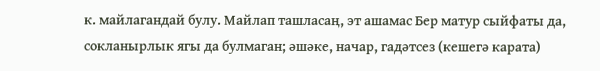к. майлагандай булу. Майлап ташласаң, эт ашамас Бер матур сыйфаты да, сокланырлык ягы да булмаган; әшәке, начар, гадәтсез (кешегә карата)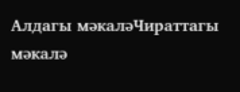Алдагы мәкаләЧираттагы мәкалә